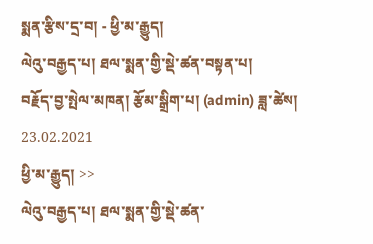སྨན་རྩིས་དྲ་བ། - ཕྱི་མ་རྒྱུད།
ལེའུ་བརྒྱད་པ། ཐལ་སྨན་གྱི་སྡེ་ཚན་བསྟན་པ།
བརྗོད་བྱ་སྤེལ་མཁན། རྩོམ་སྒྲིག་པ། (admin) ཟླ་ཚེས། 23.02.2021
ཕྱི་མ་རྒྱུད། >>
ལེའུ་བརྒྱད་པ། ཐལ་སྨན་གྱི་སྡེ་ཚན་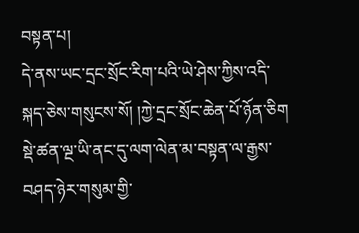བསྟན་པ།
དེ་ནས་ཡང་དྲང་སྲོང་རིག་པའི་ཡེ་ཤེས་ཀྱིས་འདི་སྐད་ཅེས་གསུངས་སོ། །ཀྱེ་དྲང་སྲོང་ཆེན་པོ་ཉོན་ཅིག
སྡེ་ཚན་ལྔ་ཡི་ནང་དུ་ལག་ལེན་མ་བསྟན་ལ་རྒྱས་བཤད་ཉེར་གསུམ་གྱི་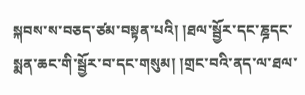སྐབས་ས་བཅད་ཙམ་བསྟན་པའི། །ཐལ་སྦྱོར་དང་ཎྜདང་སྨན་ཆང་གི་སྦྱོར་བ་དང་གསུམ། །གྲང་བའི་ནད་ལ་ཐལ་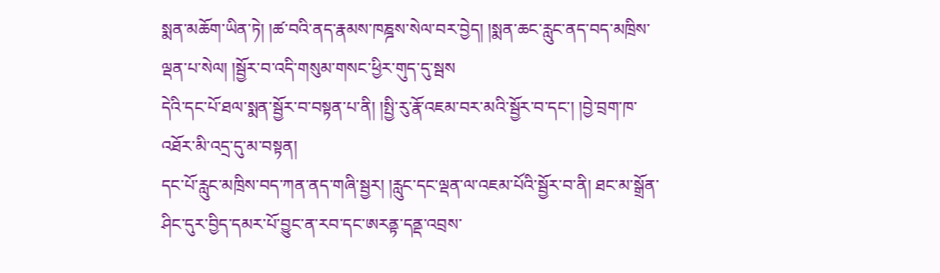སྨན་མཆོག་ཡིན་ཏེ། །ཚ་བའི་ནད་རྣམས་ཁཎྜས་སེལ་བར་བྱེད། །སྨན་ཆང་རླུང་ནད་བད་མཁྲིས་ལྡན་པ་སེལ། །སྦྱོར་བ་འདི་གསུམ་གསང་ཕྱིར་གུད་དུ་སྦས
དེའི་དང་པོ་ཐལ་སྨན་སྦྱོར་བ་བསྟན་པ་ནི། །སྤྱི་རུ་རྣོ་འཇམ་བར་མའི་སྦྱོར་བ་དང་། །བྱེ་བྲག་ཁ་འཐོར་མི་འདྲ་དུ་མ་བསྟན།
དང་པོ་རླུང་མཁྲིས་བད་ཀན་ནད་གཞི་སྦྱར། །རླུང་དང་ལྡན་ལ་འཇམ་པོའི་སྦྱོར་བ་ནི། ཐང་མ་སྒྲོན་ཤིང་དུར་བྱིད་དམར་པོ་བྱུང་ན་རབ་དང་ཨརནྟ་དནྡ་འབྲས་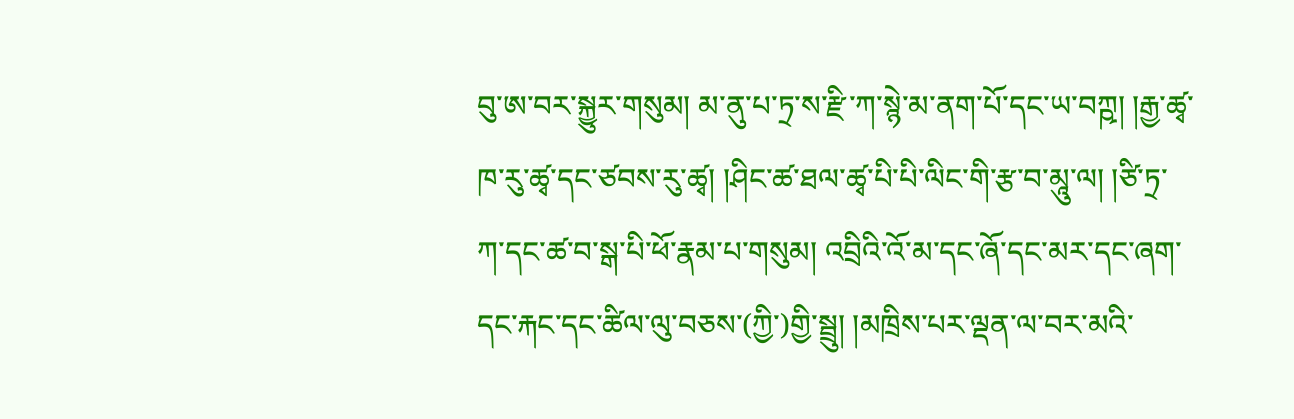བུ་ཨ་བར་སྐྱུར་གསུམ། མ་ནུ་པ་ཏྲ་ས་རྫི་ཀ་སྙེ་མ་ནག་པོ་དང་ཡ་བཀྵ། །རྒྱ་ཚྭ་ཁ་རུ་ཚྭ་དང་ཙབས་རུ་ཚྭ། །ཤིང་ཚ་ཐལ་ཚྭ་པི་པི་ལིང་གི་རྩ་བ་མཱུ་ལ། །ཙི་ཏྲ་ཀ་དང་ཚ་བ་སྒ་པི་ཕོ་རྣམ་པ་གསུམ། འབྲིའི་འོ་མ་དང་ཞོ་དང་མར་དང་ཞག་དང་རྐང་དང་ཚིལ་ལུ་བཅས་(ཀྱི་)གྱི་སྦྲུ། །མཁྲིས་པར་ལྡན་ལ་བར་མའི་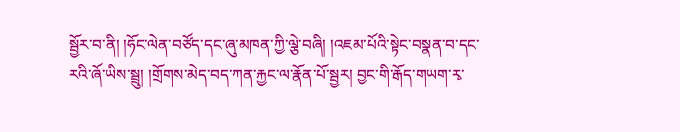སྦྱོར་བ་ནི། །ཧོང་ལེན་བཙོད་དང་ཞུ་མཁན་ཀྱི་ལྕེ་བཞི། །འཇམ་པོའི་སྟེང་བསྣན་བ་དང་རའི་ཞོ་ཡིས་སྦྲུ། །གྲོགས་མེད་བད་ཀན་རྐྱང་ལ་རྣོན་པོ་སྦྱར། བྱང་གི་རྒོད་གཡག་རྭ་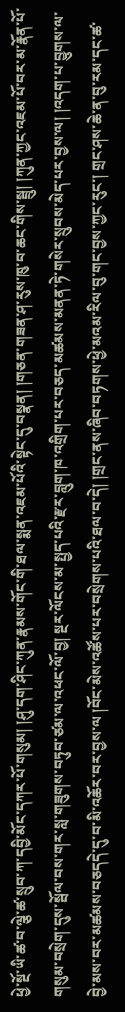ཕྱེ་སྔོ་ཡི་ཚ་བ་ལྕེ་ཚ་སྲུབ་ཀ་དབྱི་མོང་དཀར་པོ་གསུམ། །ཤུ་དག་ཤིང་ཀུན་རྣམས་གོང་གི་ཐལ་སྨན་འཇམ་པོའི་སྟེང་དུ་བསྣན། །གཅན་གཟན་ཤ་རུས་ཁུ་བ་ཆང་གིས་སྦྲུ། །ཀུན་ཀྱང་འཇམ་པོ་བར་མ་རྣོན་པོ་གསུམ་བསྲེག་དུས་སྦོལ་བས་གར་སླ་གཟུགས་བཏུབ་ཙམ་ལ་འཕང་ལོ་བྱ། སྔར་ལོངས་མ་སྤྱད་པའི་རྫར་བླུག་ཁ་འགྲིག་པར་བཅད་མཚམས་མནན་ཏེ་གསེར་སྲུབས་མེད་པར་བྱས་ལ། །འདག་པ་བྱུགས་ལ་བྱེ་མས་བར་མཚམས་བཅདདེ་དུ་བ་མི་འཆོར་བར་བྱས་ལ །བོང་མེས་འཚོས་པར་བསྲེགས་པའི་ཐལ་བ་དེ། །གྲང་ནས་ཞིབ་བཏགས་ཕྱེ་མའམ་རིལ་བུ་གང་བྱས་ཀྱང་རུང་། གྲང་ཤས་ཆེ་ན་བུ་རམ་དང་ཚ་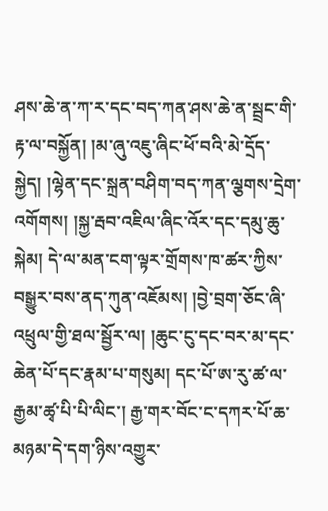ཤས་ཆེ་ན་ཀ་ར་དང་བད་ཀན་ཤས་ཆེ་ན་སྦྲང་གི་རྟ་ལ་བསྐྱོན། །མ་ཞུ་འཇུ་ཞིང་ཕོ་བའི་མེ་དྲོད་སྐྱེད། །ལྷེན་དང་སྐྲན་བཤིག་བད་ཀན་ལྕགས་དྲེག་འགོགས། །སྐྱ་རྦབ་འཇིལ་ཞིང་འོར་དང་དམུ་ཆུ་སྐེམ། དེ་ལ་མན་ངག་ལྟར་གྲོགས་ཁ་ཚར་ཀྱིས་བསྒྱུར་བས་ནད་ཀུན་འཇོམས། །བྱེ་བྲག་ཅོང་ཞི་འཕྲུལ་གྱི་ཐལ་སྦྱོར་ལ། །ཆུང་ངུ་དང་བར་མ་དང་ཆེན་པོ་དང་རྣམ་པ་གསུམ། དང་པོ་ཨ་རུ་ཚ་ལ་རྒྱམ་ཚྭ་པི་པི་ལིང་། རྒྱ་གར་བོང་ང་དཀར་པོ་ཆ་མཉམ་དེ་དག་ཉིས་འགྱུར་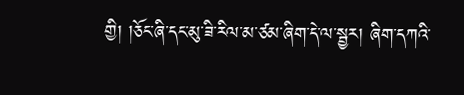གྱི། །ཅོང་ཞི་དང་མུ་ཟི་རིལ་མ་ཙམ་ཞིག་དེ་ལ་སྦྱར། ཞིག་དཀའི་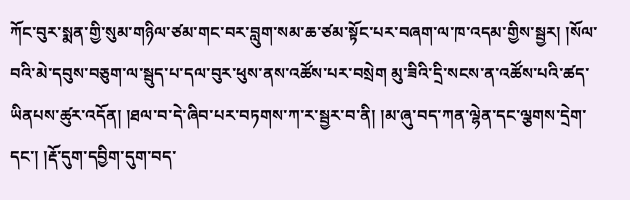ཀོང་བུར་སྨན་གྱི་སུམ་གཉིལ་ཙམ་གང་བར་བླུག་སམ་ཆ་ཙམ་སྟོང་པར་བཞག་ལ་ཁ་འདམ་གྱིས་སྦྱར། །སོལ་བའི་མེ་དབུས་བཅུག་ལ་སྦུད་པ་དལ་བུར་ཕུས་ནས་འཚོས་པར་བསྲེག མུ་ཟིའི་དྲི་སངས་ན་འཚོས་པའི་ཚད་ཡིནཔས་ཚུར་འདོན། །ཐལ་བ་དེ་ཞིབ་པར་བཏགས་ཀ་ར་སྦྱར་བ་ནི། །མ་ཞུ་བད་ཀན་ལྷེན་དང་ལྕགས་དྲེག་དང་། །རྡོ་དུག་དབྱིག་དུག་བད་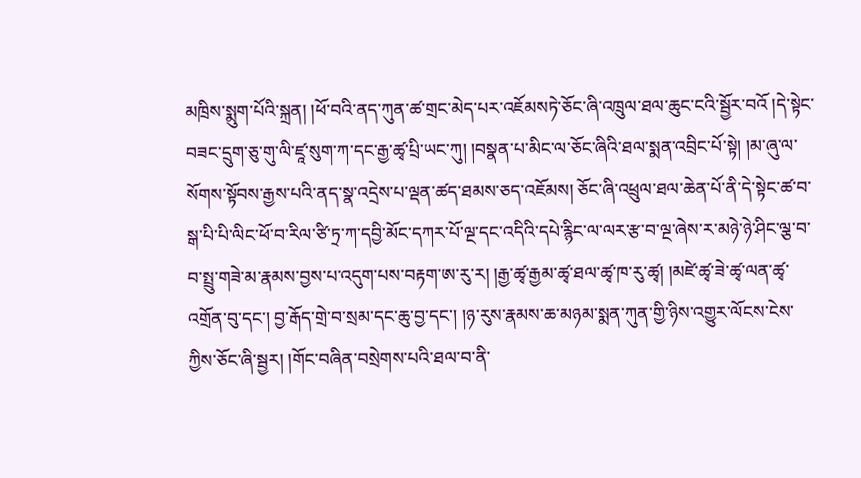མཁྲིས་སྨུག་པོའི་སྐྲན། །ཕོ་བའི་ནད་ཀུན་ཚ་གྲང་མེད་པར་འཇོམསཏེ་ཅོང་ཞི་འཁྲུལ་ཐལ་ཆུང་ངའི་སྦྱོར་བའོ །དེ་སྟེང་བཟང་དྲུག་ཅུ་གུ་ལི་ཛཱ་སུག་ཀ་དང་རྒྱ་ཚྭ་པྲི་ཡང་ཀུ། །བསྣན་པ་མིང་ལ་ཅོང་ཞིའི་ཐལ་སྨན་འབྲིང་པོ་སྟེ། །མ་ཞུ་ལ་སོགས་སྟོབས་རྒྱས་པའི་ནད་སྣ་འདྲེས་པ་ལྡན་ཚད་ཐམས་ཅད་འཇོམས། ཅོང་ཞི་འཕྲུལ་ཐལ་ཆེན་པོ་ནི་དེ་སྟེང་ཚ་བ་སྒ་པི་པི་ལིང་ཕོ་བ་རིལ་ཙི་ཏྲ་ཀ་དབྱི་མོང་དཀར་པོ་ལྔ་དང་འདིའི་དཔེ་རྙིང་ལ་ལར་རྩ་བ་ལྔ་ཞེས་ར་མཉེ་ཉེ་ཤིང་ལྕ་བ་བ་སྤྲུ་གཟེ་མ་རྣམས་བྱས་པ་འདུག་པས་བརྟག་ཨ་རུ་ར། །རྒྱ་ཚྭ་རྒྱམ་ཚྭ་ཐལ་ཚྭ་ཁ་རུ་ཚྭ། །མཛེ་ཚྭ་ཟེ་ཚྭ་ལན་ཚྭ་འགྲོན་བུ་དང་། བྱ་རྒོད་གྲེ་བ་སྲམ་དང་ཆུ་བྱ་དང་། །ཉ་རུས་རྣམས་ཆ་མཉམ་སྨན་ཀུན་གྱི་ཉིས་འགྱུར་ལོངས་ངེས་ཀྱིས་ཅོང་ཞི་སྦྱར། །གོང་བཞིན་བསྲེགས་པའི་ཐལ་བ་ནི་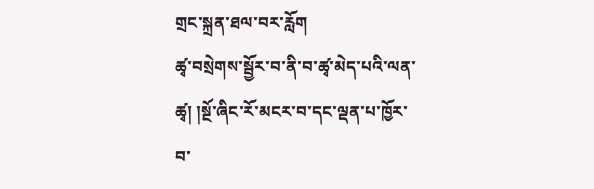གྲང་སྐྲན་ཐལ་བར་རློག
ཚྭ་བསྲེགས་སྦྱོར་བ་ནི་བ་ཚྭ་མེད་པའི་ལན་ཚྭ། །སྔོ་ཞིང་རོ་མངར་བ་དང་ལྡན་པ་ཁྱོར་བ་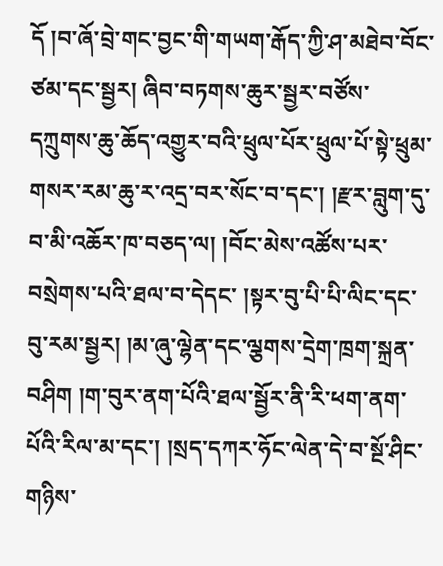དོ །བ་ཞོ་བྲེ་གང་བྱང་གི་གཡག་རྒོད་ཀྱི་ཤ་མཐེབ་བོང་ཙམ་དང་སྦྱར། ཞིབ་བཏགས་ཆུར་སྦྱར་བཙོས་དཀྲུགས་ཆུ་ཆོད་འགྱུར་བའི་ཕྲུལ་པོར་ཕྲུལ་པོ་སྟེ་ཕྲུམ་གསར་རམ་ཆུ་ར་འདྲ་བར་སོང་བ་དང་། །རྫར་བླུག་དུ་བ་མི་འཆོར་ཁ་བཅད་ལ། །བོང་མེས་འཚོས་པར་བསྲེགས་པའི་ཐལ་བ་དེདང་ །སྟར་བུ་པི་པི་ལིང་དང་བུ་རམ་སྦྱར། །མ་ཞུ་ལྷེན་དང་ལྕགས་དྲེག་ཁྲག་སྐྲན་བཤིག །ག་བུར་ནག་པོའི་ཐལ་སྦྱོར་ནི་རི་ཕག་ནག་པོའི་རིལ་མ་དང་། །སྲད་དཀར་ཧོང་ལེན་དེ་བ་སྔོ་ཤིང་གཉིས་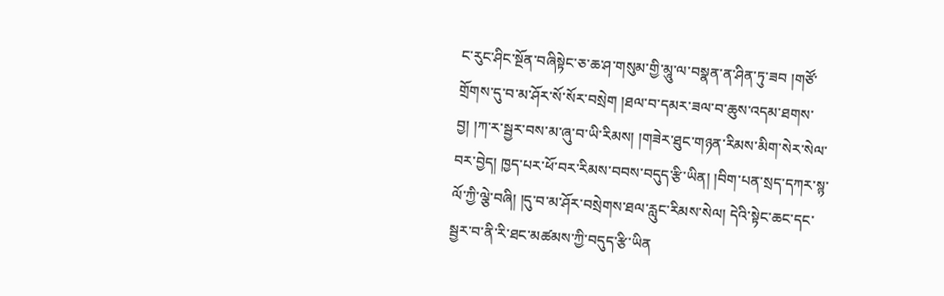ང་རུང་ཤིང་སྔོན་བཞིསྟེང་ཅ་ཆ་ཤ་གསུམ་གྱི་མཱུ་ལ་བསྣན་ན་ཤིན་ཏུ་ཟབ །གཙོ་གྲོགས་དུ་བ་མ་ཤོར་སོ་སོར་བསྲེག །ཐལ་བ་དམར་ཟལ་བ་ཆུས་འདམ་ཐགས་བྱ། །ཀ་ར་སྦྱར་བས་མ་ཞུ་བ་ཡི་རིམས། །གཟེར་ཐུང་གཉན་རིམས་མིག་སེར་སེལ་བར་བྱེད། ཁྱད་པར་ཕོ་བར་རིམས་བབས་བདུད་རྩི་ཡིན། །བིག་པན་སྲད་དཀར་སྙ་ལོ་ཀྱི་ལྕེ་བཞི། །དུ་བ་མ་ཤོར་བསྲེགས་ཐལ་རླུང་རིམས་སེལ། དེའི་སྟེང་ཆང་དང་སྦྱར་བ་ནི་རི་ཐང་མཚམས་ཀྱི་བདུད་རྩི་ཡིན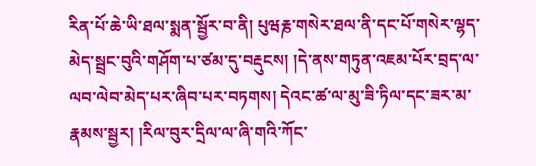རིན་པོ་ཆེ་ཡི་ཐལ་སྨན་སྦྱོར་བ་ནི། པུཝརྞ་གསེར་ཐལ་ནི་དང་པོ་གསེར་ལྷད་མེད་སྦྲང་བུའི་གཤོག་པ་ཙམ་དུ་བརྡུངས། །དེ་ནས་གཏུན་འཇམ་པོར་བྲད་ལ་ལབ་ལེབ་མེད་པར་ཞིབ་པར་བཏགས། དེའང་ཚ་ལ་མུ་ཟི་ཏིལ་དང་ཟར་མ་རྣམས་སྦྱར། །རིལ་བུར་དྲིལ་ལ་ཞི་གའི་ཀོང་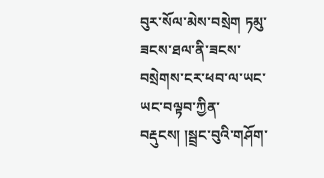བུར་སོལ་མེས་བསྲེག ཏམུ་ཟངས་ཐལ་ནི་ཟངས་བསྲེགས་ངར་ཕབ་ལ་ཡང་ཡང་བལྟབ་ཀྱིན་བརྡུངས། །སྦྲང་བུའི་གཤོག་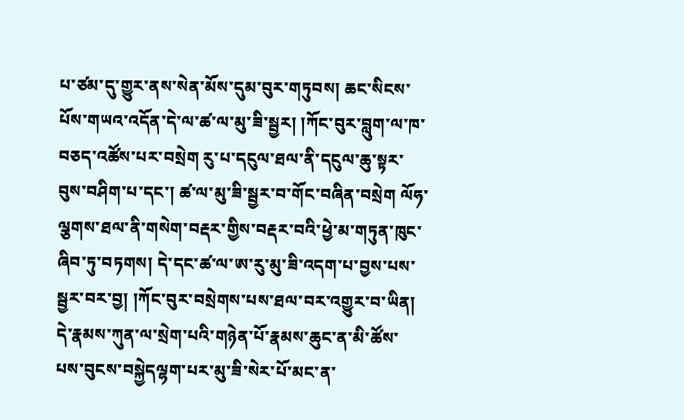པ་ཙམ་དུ་གྱུར་ནས་སེན་མོས་དུམ་བུར་གཏུབས། ཆང་སིངས་པོས་གཡའ་འདོན་དེ་ལ་ཚ་ལ་མུ་ཟི་སྦྱར། །ཀོང་བུར་བླུག་ལ་ཁ་བཅད་འཚོས་པར་བསྲེག རུ་པ་དངུལ་ཐལ་ནི་དངུལ་ཆུ་སྟར་བུས་བཤིག་པ་དང་། ཚ་ལ་མུ་ཟི་སྦྱར་བ་གོང་བཞིན་བསྲེག ལོཧ་ལྕགས་ཐལ་ནི་གསེག་བརྡར་གྱིས་བརྡར་བའི་ཕྱེ་མ་གཏུན་ཁུང་ཞིབ་ཏུ་བཏགས། དེ་དང་ཚ་ལ་ཨ་རུ་མུ་ཟི་འདག་པ་བྱས་པས་སྦྱར་བར་བྱ། །ཀོང་བུར་བསྲེགས་པས་ཐལ་བར་འགྱུར་བ་ཡིན། དེ་རྣམས་ཀུན་ལ་སྲེག་པའི་གཉེན་པོ་རྣམས་ཆུང་ན་མི་ཚོས་པས་བུངས་བསྐྱེདལྷག་པར་མུ་ཟི་སེར་པོ་མང་ན་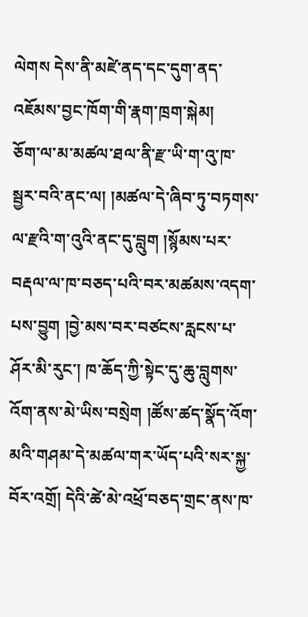ལེགས དེས་ནི་མཛེ་ནད་དང་དུག་ནད་འཇོམས་བྱང་ཁོག་གི་རྣག་ཁྲག་སྐེམ།
ཅོག་ལ་མ་མཚལ་ཐལ་ནི་རྫ་ཡི་ག་འུ་ཁ་སྦྱར་བའི་ནང་ལ། །མཚལ་དེ་ཞིབ་ཏུ་བཏགས་ལ་རྫའི་ག་འུའི་ནང་དུ་བླུག །སྙོམས་པར་བརྡལ་ལ་ཁ་བཅད་པའི་བར་མཚམས་འདག་པས་བྱུག །བྱེ་མས་བར་བཙངས་རླངས་པ་ཤོར་མི་རུང་། ཁ་ཆོད་ཀྱི་སྟེང་དུ་ཆུ་བླུགས་འོག་ནས་མེ་ཡིས་བསྲེག །ཚོས་ཚད་སྣོད་འོག་མའི་གཤམ་དེ་མཚལ་གར་ཡོད་པའི་སར་སྐྱ་བོར་འགྲོ། དེའི་ཚེ་མེ་འཕྲོ་བཅད་གྲང་ནས་ཁ་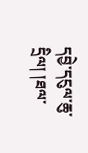དབྱེ་དངུལ་ཆུ་དྲིལ། །ཐལ་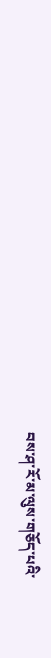བས་ཤ་རོ་མ་ལུས་གཅོད་པའི་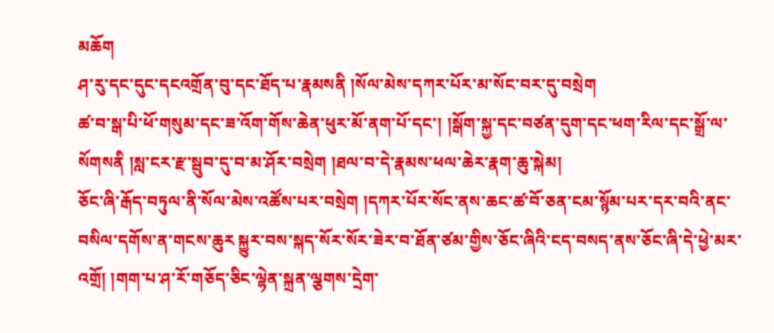མཆོག
ཤ་རུ་དང་དུང་དངའགྲོན་བུ་དང་ཐོད་པ་རྣམསནི །སོལ་མེས་དཀར་པོར་མ་སོང་བར་དུ་བསྲེག
ཚ་བ་སྒ་པི་ཕོ་གསུམ་དང་ཟ་འོག་གོས་ཆེན་ཕུར་མོ་ནག་པོ་དང་། །སྒོག་སྐྱ་དང་བཙན་དུག་དང་ཕག་རིལ་དང་སྒྲོ་ལ་སོགསནི །སླ་ངར་རྫ་སྦུབ་དུ་བ་མ་ཤོར་བསྲེག །ཐལ་བ་དེ་རྣམས་ཕལ་ཆེར་རྣག་ཆུ་སྐེམ།
ཅོང་ཞི་རྒོད་བཏུལ་ནི་སོལ་མེས་འཚོས་པར་བསྲེག །དཀར་པོར་སོང་ནས་ཆང་ཚ་བོ་ཅན་ངམ་སྙོམ་པར་དར་བའི་ནང་བསིལ་དགོས་ན་གངས་ཆུར སྐྱུར་བས་སྐད་སོར་སོར་ཟེར་བ་ཐོན་ཙམ་གྱིས་ཅོང་ཞིའི་ངད་བསད་ནས་ཅོང་ཞི་དེ་ཕྱེ་མར་འགྲོ། །གག་པ་ཤ་རོ་གཅོད་ཅིང་ལྷེན་སྐྲན་ལྕགས་དྲེག་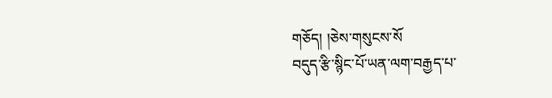གཅོད། །ཅེས་གསུངས་སོ
བདུད་རྩི་སྙིང་པོ་ཡན་ལག་བརྒྱད་པ་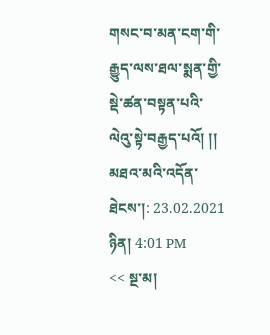གསང་བ་མན་ངག་གི་རྒྱུད་ལས་ཐལ་སྨན་གྱི་སྡེ་ཚན་བསྟན་པའི་ལེའུ་སྟེ་བརྒྱད་པའོ། །།
མཐའ་མའི་འདོན་ཐེངས་།: 23.02.2021 ཉིན། 4:01 PM
<< སྔ་མ།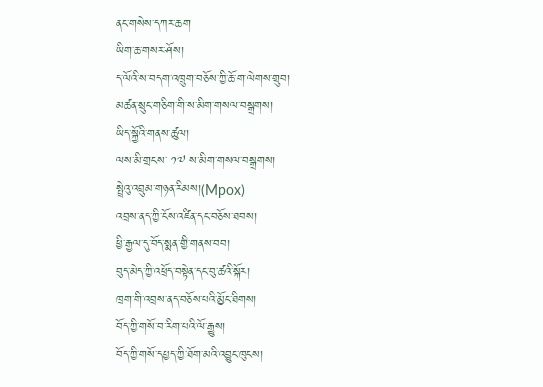ནང་གསེས་དཀར་ཆག
ཡིག་ཆ་གསར་ཤོས།
ད་ལོའི་ས་བདག་འཁྲུག་བཅོས་ཀྱི་ཆོ་ག་ལེགས་གྲུབ།
མཚན་སྲུང་གཅིག་གི་ས་མིག་གསལ་བསྒྲགས།
ཡིད་སྐྱོའི་གནས་ཚུལ།
ལས་མི་གྲངས་ ༡༧ ས་མིག་གསལ་བསྒྲགས།
སྤྲེའུ་འབྲུམ་གཉན་རིམས།(Mpox)
འབྲས་ནད་ཀྱི་ངོས་འཛིན་དང་བཅོས་ཐབས།
ཕྱི་རྒྱལ་དུ་བོད་སྨན་གྱི་གནས་བབ།
བུད་མེད་ཀྱི་འཕྲོད་བསྟེན་དང་བུ་ཚའི་སྐོར།
ཁྲག་གི་འབྲས་ནད་བཅོས་པའི་མྱོང་ཐིགས།
བོད་ཀྱི་གསོ་བ་རིག་པའི་ལོ་རྒྱུས།
བོད་ཀྱི་གསོ་དཔྱད་ཀྱི་ཐོག་མའི་འབྱུང་ཁུངས།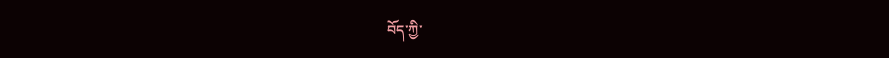བོད་ཀྱི་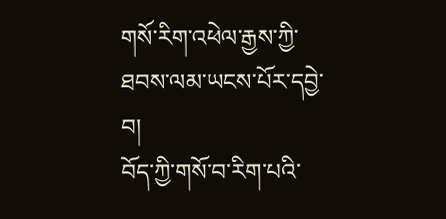གསོ་རིག་འཕེལ་རྒྱས་ཀྱི་ཐབས་ལམ་ཡངས་པོར་དབྱེ་བ།
བོད་ཀྱི་གསོ་བ་རིག་པའི་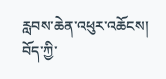རླབས་ཆེན་འཕུར་འཆོངས།
བོད་ཀྱི་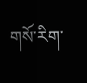གསོ་རིག་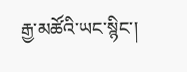རྒྱ་མཚོའི་ཡང་སྙིང་།